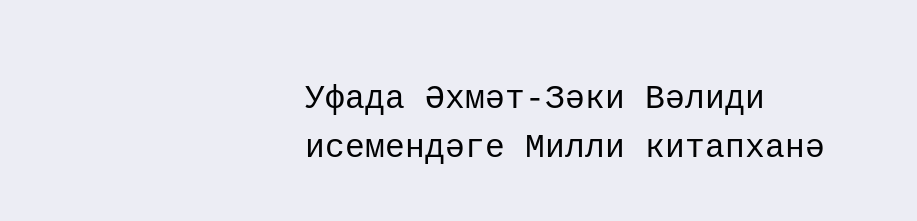Уфада Әхмәт-Зәки Вәлиди исемендәге Милли китапханә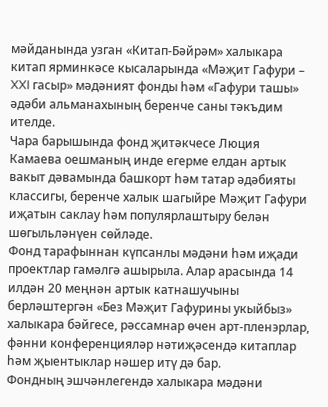мәйданында узган «Китап-Бәйрәм» халыкара китап ярминкәсе кысаларында «Мәҗит Гафури – XXI гасыр» мәдәният фонды һәм «Гафури ташы» әдәби альманахының беренче саны тәкъдим ителде.
Чара барышында фонд җитәкчесе Люция Камаева оешманың инде егерме елдан артык вакыт дәвамында башкорт һәм татар әдәбияты классигы, беренче халык шагыйре Мәҗит Гафури иҗатын саклау һәм популярлаштыру белән шөгыльләнүен сөйләде.
Фонд тарафыннан күпсанлы мәдәни һәм иҗади проектлар гамәлгә ашырыла. Алар арасында 14 илдән 20 меңнән артык катнашучыны берләштергән «Без Мәҗит Гафурины укыйбыз» халыкара бәйгесе, рәссамнар өчен арт-пленэрлар, фәнни конференцияләр нәтиҗәсендә китаплар һәм җыентыклар нәшер итү дә бар.
Фондның эшчәнлегендә халыкара мәдәни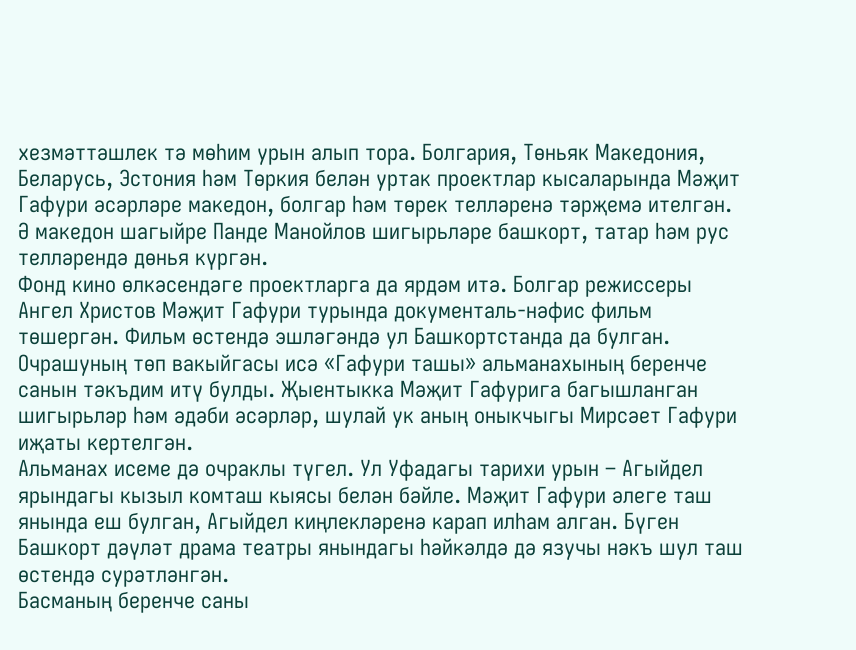хезмәттәшлек тә мөһим урын алып тора. Болгария, Төньяк Македония, Беларусь, Эстония һәм Төркия белән уртак проектлар кысаларында Мәҗит Гафури әсәрләре македон, болгар һәм төрек телләренә тәрҗемә ителгән. Ә македон шагыйре Панде Манойлов шигырьләре башкорт, татар һәм рус телләрендә дөнья күргән.
Фонд кино өлкәсендәге проектларга да ярдәм итә. Болгар режиссеры Ангел Христов Мәҗит Гафури турында документаль-нәфис фильм төшергән. Фильм өстендә эшләгәндә ул Башкортстанда да булган.
Очрашуның төп вакыйгасы исә «Гафури ташы» альманахының беренче санын тәкъдим итү булды. Җыентыкка Мәҗит Гафурига багышланган шигырьләр һәм әдәби әсәрләр, шулай ук аның оныкчыгы Мирсәет Гафури иҗаты кертелгән.
Альманах исеме дә очраклы түгел. Ул Уфадагы тарихи урын – Агыйдел ярындагы кызыл комташ кыясы белән бәйле. Мәҗит Гафури әлеге таш янында еш булган, Агыйдел киңлекләренә карап илһам алган. Бүген Башкорт дәүләт драма театры янындагы һәйкәлдә дә язучы нәкъ шул таш өстендә сурәтләнгән.
Басманың беренче саны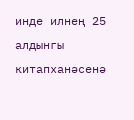инде илнең 25 алдынгы китапханәсенә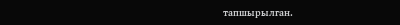тапшырылган.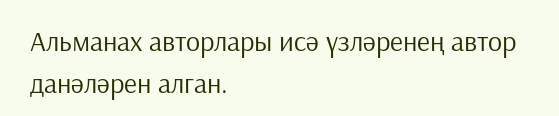Альманах авторлары исә үзләренең автор данәләрен алган.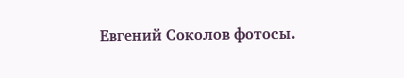Евгений Соколов фотосы.